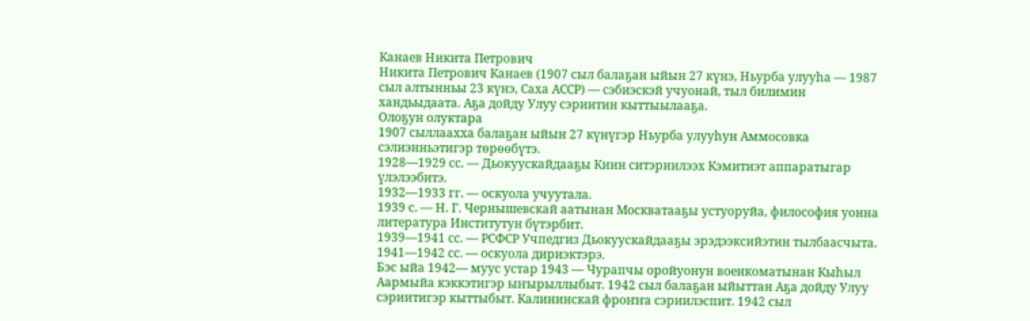Канаев Никита Петрович
Никита Петрович Канаев (1907 сыл балаҕан ыйын 27 күнэ, Ньурба улууһа — 1987 сыл алтынньы 23 күнэ, Саха АССР) — сэбиэскэй учуонай, тыл билимин хандьыдаата. Аҕа дойду Улуу сэриитин кыттыылааҕа.
Олоҕун олуктара
1907 сыллаахха балаҕан ыйын 27 күнүгэр Ньурба улууһун Аммосовка сэлиэнньэтигэр төрөөбүтэ.
1928—1929 сс. — Дьокуускайдааҕы Киин ситэриилээх Кэмитиэт аппаратыгар үлэлээбитэ.
1932—1933 гг. — оскуола учуутала.
1939 с. — Н. Г. Чернышевскай аатынан Москватааҕы устуоруйа, философия уонна литература Институтун бүтэрбит.
1939—1941 сс. — РСФСР Учпедгиз Дьокуускайдааҕы эрэдээксийэтин тылбаасчыта.
1941—1942 сс. — оскуола дириэктэрэ.
Бэс ыйа 1942— муус устар 1943 — Чурапчы оройуонун военкоматынан Кыһыл Аармыйа кэккэтигэр ыҥырыллыбыт. 1942 сыл балаҕан ыйыттан Аҕа дойду Улуу сэриитигэр кыттыбыт. Калининскай фроҥҥа сэриилэспит. 1942 сыл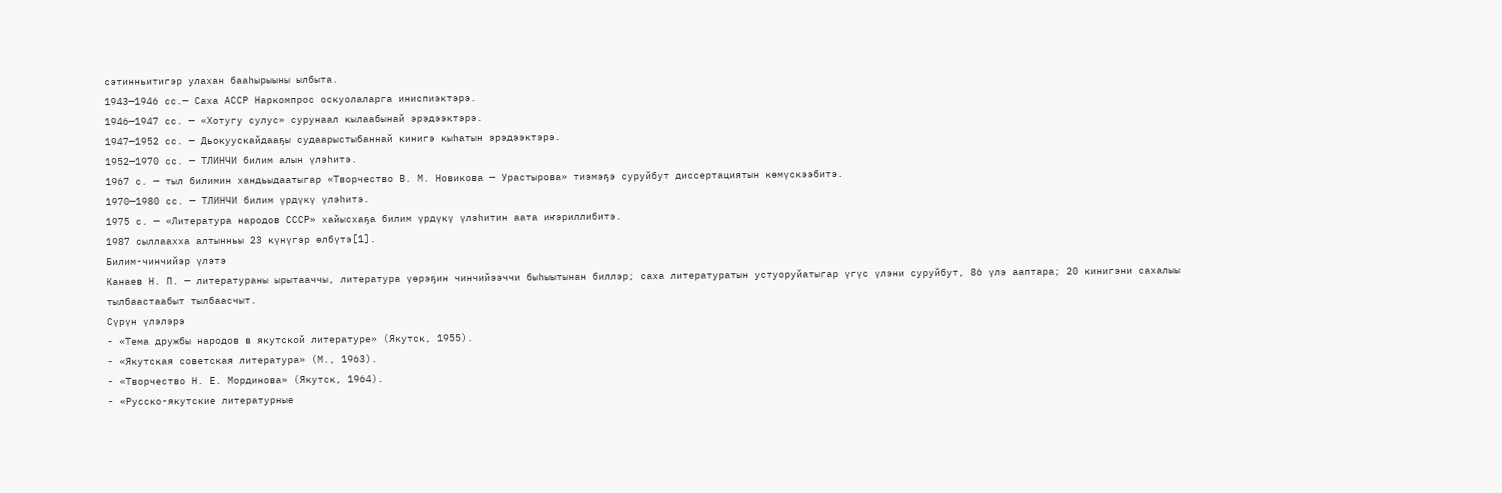сэтинньитигэр улахан бааһырыыны ылбыта.
1943—1946 сс.— Саха АССР Наркомпрос оскуолаларга иниспиэктэрэ.
1946—1947 сс. — «Хотугу сулус» сурунаал кылаабынай эрэдээктэрэ.
1947—1952 сс. — Дьокуускайдааҕы судаарыстыбаннай кинигэ кыһатын эрэдээктэрэ.
1952—1970 сс. — ТЛИНЧИ билим алын үлэһитэ.
1967 с. — тыл билимин хандьыдаатыгар «Творчество В. М. Новикова — Урастырова» тиэмэҕэ суруйбут диссертациятын көмүскээбитэ.
1970—1980 сс. — ТЛИНЧИ билим үрдүкү үлэһитэ.
1975 с. — «Литература народов СССР» хайысхаҕа билим үрдүкү үлэһитин аата иҥэриллибитэ.
1987 сыллаахха алтынньы 23 күнүгэр өлбүтэ[1].
Билим-чинчийэр үлэтэ
Канаев Н. П. — литератураны ырытааччы, литература үөрэҕин чинчийээччи быһыытынан биллэр; саха литературатын устуоруйатыгар үгүс үлэни суруйбут, 86 үлэ ааптара; 20 кинигэни сахалыы тылбаастаабыт тылбаасчыт.
Сүрүн үлэлэрэ
- «Тема дружбы народов в якутской литературе» (Якутск, 1955).
- «Якутская советская литература» (М., 1963).
- «Творчество Н. Е. Мординова» (Якутск, 1964).
- «Русско-якутские литературные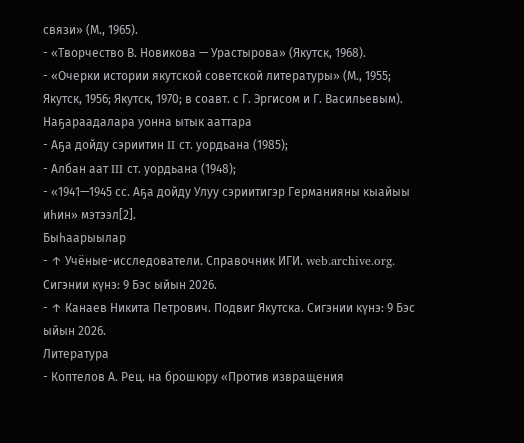связи» (М., 1965).
- «Творчество В. Новикова — Урастырова» (Якутск, 1968).
- «Очерки истории якутской советской литературы» (М., 1955; Якутск, 1956; Якутск, 1970; в соавт. с Г. Эргисом и Г. Васильевым).
Наҕараадалара уонна ытык ааттара
- Аҕа дойду сэриитин II ст. уордьана (1985);
- Албан аат III ст. уордьана (1948);
- «1941—1945 сс. Аҕа дойду Улуу сэриитигэр Германияны кыайыы иһин» мэтээл[2].
Быһаарыылар
- ↑ Учёные-исследователи. Справочник ИГИ. web.archive.org. Сигэнии күнэ: 9 Бэс ыйын 2026.
- ↑ Канаев Никита Петрович. Подвиг Якутска. Сигэнии күнэ: 9 Бэс ыйын 2026.
Литература
- Коптелов А. Рец. на брошюру «Против извращения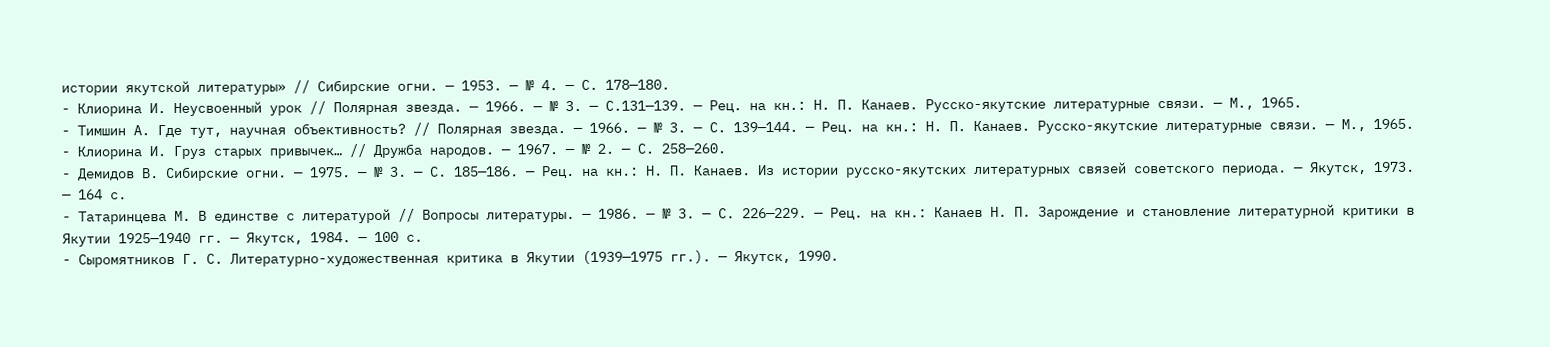истории якутской литературы» // Сибирские огни. — 1953. — № 4. — С. 178—180.
- Клиорина И. Неусвоенный урок // Полярная звезда. — 1966. — № 3. — С.131—139. — Рец. на кн.: Н. П. Канаев. Русско-якутские литературные связи. — М., 1965.
- Тимшин А. Где тут, научная объективность? // Полярная звезда. — 1966. — № 3. — С. 139—144. — Рец. на кн.: Н. П. Канаев. Русско-якутские литературные связи. — М., 1965.
- Клиорина И. Груз старых привычек… // Дружба народов. — 1967. — № 2. — С. 258—260.
- Демидов В. Сибирские огни. — 1975. — № 3. — С. 185—186. — Рец. на кн.: Н. П. Канаев. Из истории русско-якутских литературных связей советского периода. — Якутск, 1973. — 164 с.
- Татаринцева М. В единстве с литературой // Вопросы литературы. — 1986. — № 3. — С. 226—229. — Рец. на кн.: Канаев Н. П. Зарождение и становление литературной критики в Якутии 1925—1940 гг. — Якутск, 1984. — 100 с.
- Сыромятников Г. С. Литературно-художественная критика в Якутии (1939—1975 гг.). — Якутск, 1990.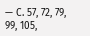— С. 57, 72, 79, 99, 105,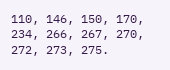110, 146, 150, 170, 234, 266, 267, 270, 272, 273, 275.